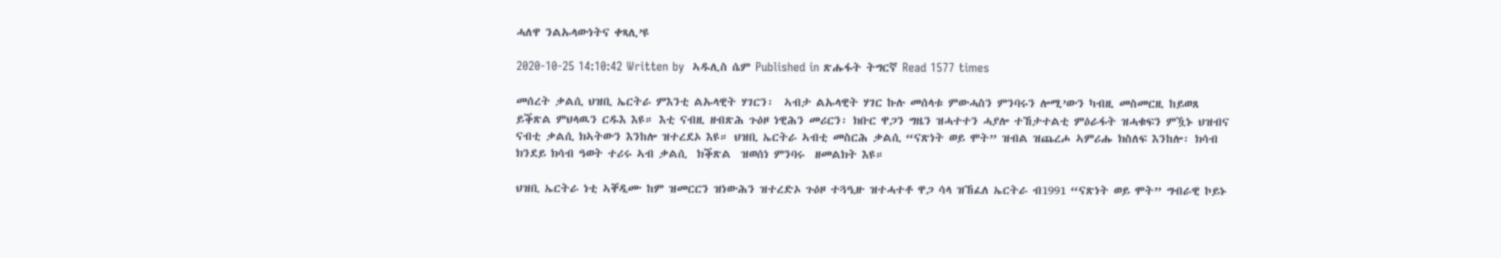ሓለዋ ንልኡላውነትና ቀጻሊ’ዩ

2020-10-25 14:10:42 Written by  ኣዱሊስ ሴም Published in ጽሑፋት ትግርኛ Read 1577 times

መሰረት ቃልሲ ህዝቢ ኤርትራ ምእንቲ ልኡላዊት ሃገርን፡  ኣብታ ልኡላዊት ሃገር ኩሉ መሰላቱ ምውሓስን ምንባሩን ሎሚ’ውን ካብዚ መስመርዚ ከይወጸ ይቕጽል ምህላዉን ርዱእ እዩ። እቲ ናብዚ ዘብጽሕ ጉዕዞ ነዊሕን መሪርን፡ ክቡር ዋጋን ግዜን ዝሓተተን ሓያሎ ተኸታተልቲ ምዕራፋት ዝሓቁፍን ምዃኑ ህዝብና  ናብቲ ቃልሲ ክኣትውን እንከሎ ዝተረደኦ እዩ። ህዝቢ ኤርትራ ኣብቲ መስርሕ ቃልሲ “ናጽነት ወይ ሞት” ዝብል ዝጨረሖ ኣምሪሑ ክስለፍ እንከሎ፡ ክሳብ ክንደይ ክሳብ ዓወት ተሪሩ ኣብ ቃልሲ  ክቕጽል  ዝወሰነ ምንባሩ  ዘመልክት እዩ።

ህዝቢ ኤርትራ ነቲ ኣቐዲሙ ከም ዝመርርን ዝነውሕን ዝተረድኦ ጉዕዞ ተጓዒዙ ዝተሓተቶ ዋጋ ሳላ ዝኸፈለ ኤርትራ ብ1991 “ናጽነት ወይ ሞት” ግብራዊ ኮይኑ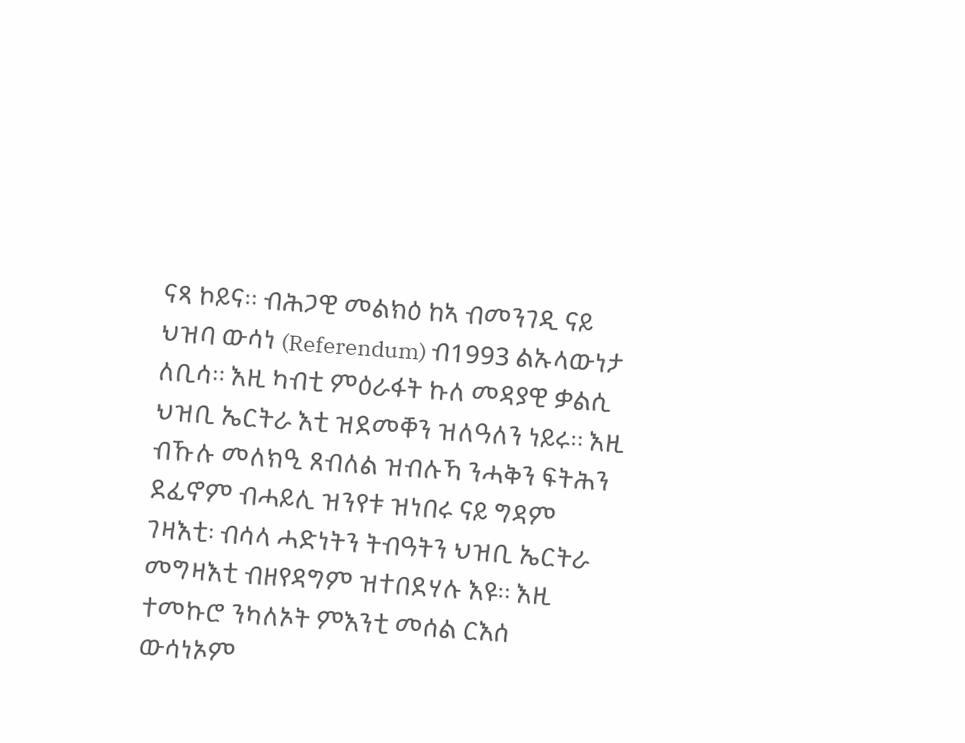ናጻ ኮይና። ብሕጋዊ መልክዕ ከኣ ብመንገዲ ናይ ህዝባ ውሳነ (Referendum) ብ1993 ልኡላውነታ ለቢሳ። እዚ ካብቲ ምዕራፋት ኩለ መዳያዊ ቃልሲ ህዝቢ ኤርትራ እቲ ዝደመቐን ዝለዓለን ነይሩ። እዚ ብኹሉ መለክዒ ጸብለል ዝብሉኻ ንሓቅን ፍትሕን ደፊኖም ብሓይሊ ዝንየቱ ዝነበሩ ናይ ግዳም ገዛእቲ፡ ብሳላ ሓድነትን ትብዓትን ህዝቢ ኤርትራ መግዛእቲ ብዘየዳግም ዝተበደሃሉ እዩ። እዚ ተመኩሮ ንካለኦት ምእንቲ መሰል ርእሰ ውሳነኦም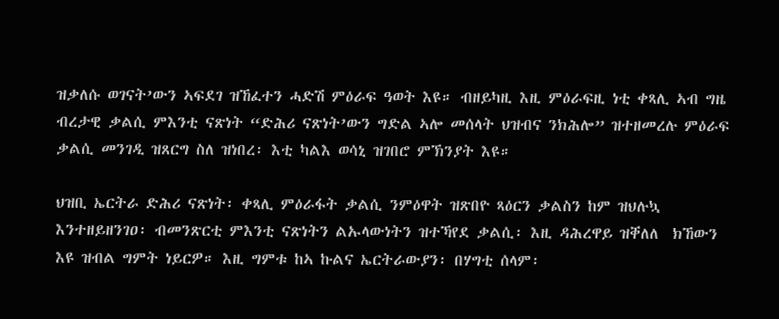ዝቃለሱ ወገናት’ውን ኣፍደገ ዝኸፈተን ሓድሽ ምዕራፍ ዓወት እዩ። ብዘይካዚ እዚ ምዕራፍዚ ነቲ ቀጻሊ ኣብ ግዜ ብረታዊ ቃልሲ ምእንቲ ናጽነት “ድሕሪ ናጽነት’ውን ግድል ኣሎ መሰላት ህዝብና ንክሕሎ” ዝተዘመረሉ ምዕራፍ ቃልሲ መንገዲ ዝጸርግ ስለ ዝነበረ፡ እቲ ካልእ ወሳኒ ዝገበሮ ምኽንያት እዩ።

ህዝቢ ኤርትራ ድሕሪ ናጽነት፡ ቀጻሊ ምዕራፋት ቃልሲ ንምዕዋት ዝጽበዮ ጻዕርን ቃልስን ከም ዝህሉኳ እንተዘይዘንገዐ፡ ብመንጽርቲ ምእንቲ ናጽነትን ልኡላውነትን ዝተኻየደ ቃልሲ፡ እዚ ዳሕረዋይ ዝቐለለ  ክኸውን እዩ ዝብል ግምት ነይርዎ። እዚ ግምቱ ከኣ ኩልና ኤርትራውያን፡ በሃግቲ ሰላም፡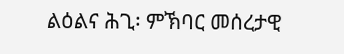ልዕልና ሕጊ፡ ምኽባር መሰረታዊ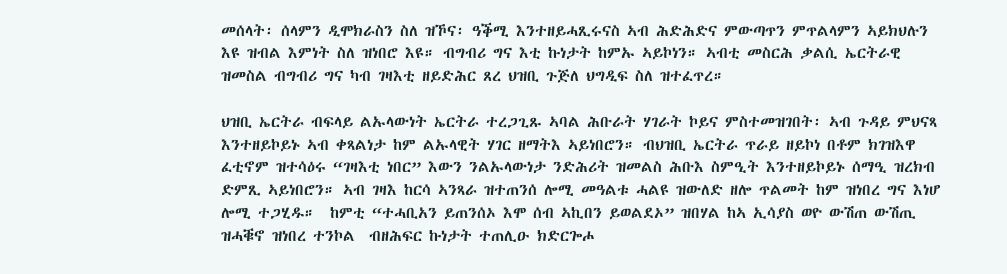መሰላት፡ ሰላምን ዲሞክራስን ስለ ዝኾና፡ ዓቕሚ እንተዘይሓጺሩናስ ኣብ ሕድሕድና ምውጣጥን ምጥልላምን ኣይክህሉን እዩ ዝብል እምነት ስለ ዝነበሮ እዩ። ብግብሪ ግና እቲ ኩነታት ከምኡ ኣይኮነን። ኣብቲ መስርሕ ቃልሲ ኤርትራዊ ዝመስል ብግብሪ ግና ካብ ገዛእቲ ዘይድሕር ጸረ ህዝቢ ጉጅለ ህግዲፍ ስለ ዝተፈጥረ።

ህዝቢ ኤርትራ ብፍላይ ልኡላውነት ኤርትራ ተረጋጊጹ ኣባል ሕቡራት ሃገራት ኮይና ምስተመዝገበት፡ ኣብ ጉዳይ ምህናጻ እንተዘይኮይኑ ኣብ ቀጻልነታ ከም ልኡላዊት ሃገር ዘማትእ ኣይነበሮን። ብህዝቢ ኤርትራ ጥራይ ዘይኮነ በቶም ክገዝእዋ ፈቲኖም ዝተሳዕሩ “ገዛእቲ ነበር” እውን ንልኡላውነታ ንድሕሪት ዝመልስ ሕቡእ ስምዒት እንተዘይኮይኑ ሰማዒ ዝረክብ ድምጺ ኣይነበሮን። ኣብ ገዛእ ከርሳ ኣንጻራ ዝተጠንሰ ሎሚ መዓልቱ ሓልዩ ዝውለድ ዘሎ ጥልመት ከም ዝነበረ ግና እነሆ ሎሚ ተጋሂዱ።  ከምቲ “ተሓቢአን ይጠንሰኦ እሞ ሰብ ኣኪበን ይወልደኦ” ዝበሃል ከኣ ኢሳያስ ወዮ ውሽጠ ውሽጢ ዝሓቑኖ ዝነበረ ተንኮል  ብዘሕፍር ኩነታት ተጠሊዑ ክድርጐሖ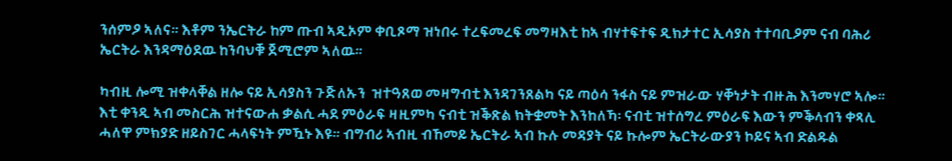ንሰምዖ ኣለና። እቶም ንኤርትራ ከም ጡብ ኣዲኦም ቀቢጾማ ዝነበሩ ተረፍመረፍ መግዛእቲ ከኣ ብሃተፍተፍ ዲክታተር ኢሳያስ ተተባቢዖም ናብ ባሕሪ ኤርትራ እንዳማዕደዉ ከንባህቑ ጀሚሮም ኣለዉ።

ካብዚ ሎሚ ዝቀላቐል ዘሎ ናይ ኢሳያስን ጉጅለኡን  ዝተዓጸወ መዛግብቲ እንዳገንጸልካ ናይ ጣዕሳ ንፋስ ናይ ምዝራው ሃቐነታት ብዙሕ እንመሃሮ ኣሎ። እቲ ቀንዲ ኣብ መስርሕ ዝተናውሐ ቃልሲ ሓደ ምዕራፍ ዛዚምካ ናብቲ ዝቕጽል ክትቋመት እንከለኻ፡ ናብቲ ዝተሰግረ ምዕራፍ እውን ምቕላብን ቀጻሊ ሓለዋ ምክያድ ዘይስገር ሓላፍነት ምዃኑ እዩ። ብግብሪ ኣብዚ ብኸመይ ኤርትራ ኣብ ኩሉ መዳያት ናይ ኩሎም ኤርትራውያን ኮይና ኣብ ድልዱል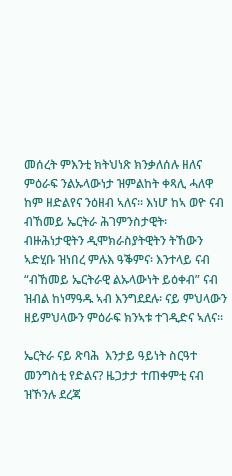መሰረት ምእንቲ ክትህነጽ ክንቃለሰሉ ዘለና ምዕራፍ ንልኡላውነታ ዝምልከት ቀጻሊ ሓለዋ ከም ዘድልየና ንዕዘብ ኣለና። እነሆ ከኣ ወዮ ናብ ብኸመይ ኤርትራ ሕገምንስታዊት፡ ብዙሕነታዊትን ዲሞክራስያትዊትን ትኸውን ኣድሂቡ ዝነበረ ምሉእ ዓቕምና፡ እንተላይ ናብ “ብኸመይ ኤርትራዊ ልኡላውነት ይዕቀብ” ናብ ዝብል ከነማዓዱ ኣብ እንግደደሉ፡ ናይ ምህላውን ዘይምህላውን ምዕራፍ ክንኣቱ ተገዲድና ኣለና።

ኤርትራ ናይ ጽባሕ  እንታይ ዓይነት ስርዓተ መንግስቲ የድልና? ዜጋታታ ተጠቀምቲ ናብ ዝኾንሉ ደረጃ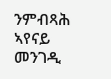ንምብጻሕ ኣየናይ መንገዲ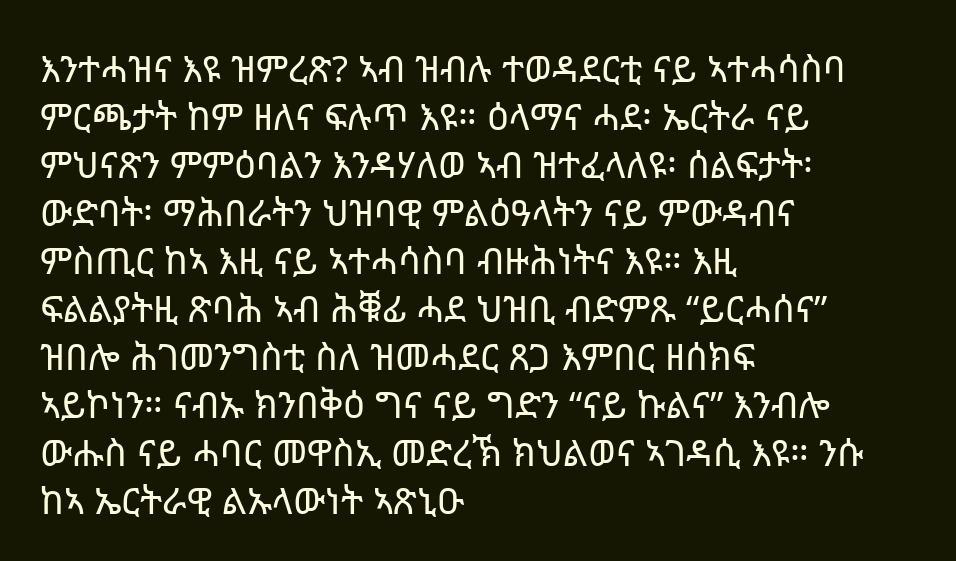እንተሓዝና እዩ ዝምረጽ? ኣብ ዝብሉ ተወዳደርቲ ናይ ኣተሓሳስባ ምርጫታት ከም ዘለና ፍሉጥ እዩ። ዕላማና ሓደ፡ ኤርትራ ናይ ምህናጽን ምምዕባልን እንዳሃለወ ኣብ ዝተፈላለዩ፡ ሰልፍታት፡ ውድባት፡ ማሕበራትን ህዝባዊ ምልዕዓላትን ናይ ምውዳብና ምስጢር ከኣ እዚ ናይ ኣተሓሳስባ ብዙሕነትና እዩ። እዚ ፍልልያትዚ ጽባሕ ኣብ ሕቑፊ ሓደ ህዝቢ ብድምጹ “ይርሓሰና” ዝበሎ ሕገመንግስቲ ስለ ዝመሓደር ጸጋ እምበር ዘሰክፍ ኣይኮነን። ናብኡ ክንበቅዕ ግና ናይ ግድን “ናይ ኩልና” እንብሎ ውሑስ ናይ ሓባር መዋስኢ መድረኽ ክህልወና ኣገዳሲ እዩ። ንሱ ከኣ ኤርትራዊ ልኡላውነት ኣጽኒዑ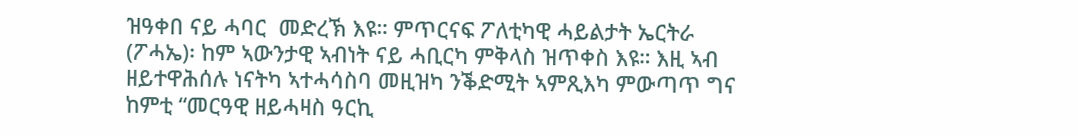ዝዓቀበ ናይ ሓባር  መድረኽ እዩ። ምጥርናፍ ፖለቲካዊ ሓይልታት ኤርትራ (ፖሓኤ)፡ ከም ኣውንታዊ ኣብነት ናይ ሓቢርካ ምቅላስ ዝጥቀስ እዩ። እዚ ኣብ ዘይተዋሕሰሉ ነናትካ ኣተሓሳስባ መዚዝካ ንቕድሚት ኣምጺእካ ምውጣጥ ግና ከምቲ “መርዓዊ ዘይሓዛስ ዓርኪ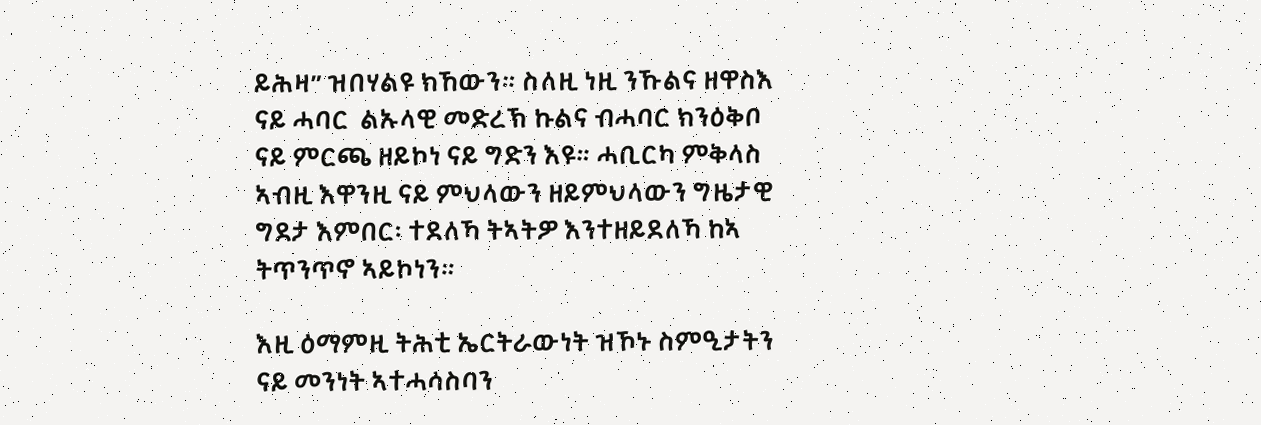ይሕዛ” ዝበሃልዩ ክኸውን። ስለዚ ነዚ ንኹልና ዘዋስእ ናይ ሓባር  ልኡላዊ መድረኽ ኩልና ብሓባር ክንዕቅቦ ናይ ምርጫ ዘይኮነ ናይ ግድን እዩ። ሓቢርካ ምቅላስ ኣብዚ እዋንዚ ናይ ምህላውን ዘይምህላውን ግዜታዊ ግደታ እምበር፡ ተደለኻ ትኣትዎ እንተዘይደለኻ ከኣ ትጥንጥኖ ኣይኮነን።

እዚ ዕማምዚ ትሕቲ ኤርትራውነት ዝኾኑ ስምዒታትን ናይ መንነት ኣተሓሳስባን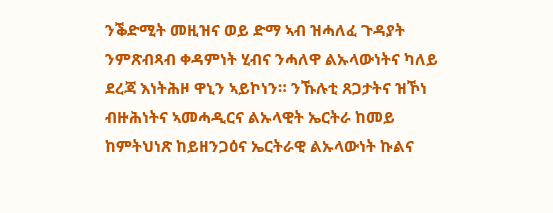ንቕድሚት መዚዝና ወይ ድማ ኣብ ዝሓለፈ ጉዳያት ንምጽብጻብ ቀዳምነት ሂብና ንሓለዋ ልኡላውነትና ካለይ ደረጃ እነትሕዞ ዋኒን ኣይኮነን። ንኹሉቲ ጸጋታትና ዝኾነ ብዙሕነትና ኣመሓዲርና ልኡላዊት ኤርትራ ከመይ ከምትህነጽ ከይዘንጋዕና ኤርትራዊ ልኡላውነት ኩልና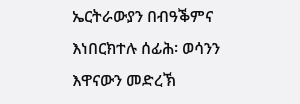ኤርትራውያን በብዓቕምና እነበርክተሉ ሰፊሕ፡ ወሳንን እዋናውን መድረኽ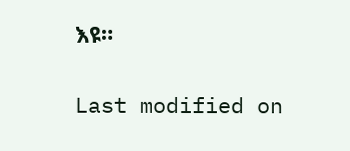እዩ።

Last modified on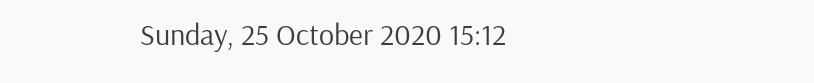Sunday, 25 October 2020 15:12